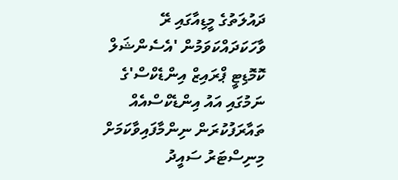ދައުލަތުގެ މީޑިއާގައި ރޭ ވާހަކަދައްކަވަމުން 'އެސެންޝަލް ކޮމޮޑިޓީ ޕްރައިޒް އިންޑެކްސް'ގެ ނަމުގައި އައު އިންޑެކްސްއެއް ތައާރަފުކުރަން ނިންމާފައިވާކަމަށް މިނިސްޓަރު ސައީދު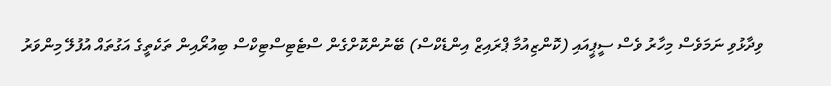ވިދާޅުވި ނަމަވެސް މިހާރު ވެސް ސީޕީއައި (ކޮންޒިއުމާ ޕްރައިޒް އިންޑެކްސް) ބޭނުންކޮށްގެން ސްޓެޓިސްޓިކްސް ބިއުރޯއިން ތަކެތީގެ އަގުތައް އުފުލޭ މިންވަރު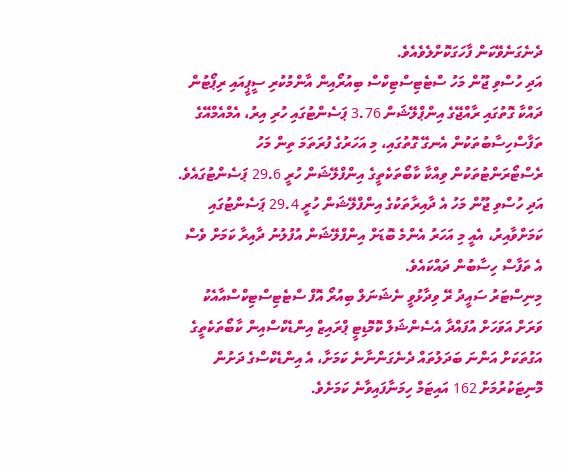ދެނެގަނެވޭކަން ފާހަގަކޮށްލެވެއެވެ.
އަދި ހުސްވި ޖޫން މަހު ސްޓެޓިސްޓިކްސް ބިއުރޯއިން އާންމުކުރި ސީޕީއައި ރިޕޯޓުން ދައްކާ ގޮތުގައި ރާއްޖޭގެ އިންޕްލޭޝަން 3.76 ޕަސެންޓުގައި ހުރި އިރު، އެމްއެމްއޭގެ ތަފާސްހިސާބުތަކުން އެނގޭ ގޮތުގައި، މި އަހަރުގެ ފުރަތަމަ ތިން މަހު ރެސްޓޯރަންޓުތަކުން ވިއްކާ ކާބޯތަކެތީގެ އިންފްލޭޝަން ހުރީ 29.6 ޕަސެންޓުގައެވެ. އަދި ހުސްވި ޖޫން މަހު އެ ދާއިރާތަކުގެ އިންފްލޭޝަން ހުރީ 29.4 ޕަސެންޓުގައި ކަމަށްވާއިރު، އެއީ މި އަހަރު އެންމެ ބޮޑަށް އިންފްލޭޝަން އުފުލުނު ދާއިރާ ކަމަށް ވެސް އެ ތަފާސް ހިސާބުން ދައްކައެވެ.
މިނިސްޓަރު ސައީދު ރޭ ވިދާޅުވީ ނެޝަނަލް ބިއުރޯ އޮފް ސްޓެޓިސްޓިކްސްއާއެކު ވަރަށް އަވަހަށް އުފައްދާ އެސެންޝަލް ކޮމޮޑިޓީ ޕްރައިޒް އިންޑެކްސްއިން ކާބޯތަކެތީގެ އަގުތަކަށް އަންނަ ބަދަލުތައް ދެނެގަންނާނެ ކަމަށާ، އެ އިންޑެކްސްގެ ދަށުން މޮނިޓަކުރުމަށް 162 އައިޓަމް ހިމަނާފައިވާނެ ކަމަށެވެ.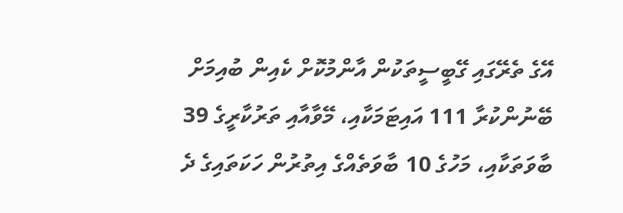އޭގެ ތެރޭގައި ގޭބީސީތަކުން އާންމުކޮށް ކެއިން ބުއިމަށް ބޭނުންކުރާ 111 އައިޓަމަކާއި، މޭވާއާއި ތަރުކާރީގެ 39 ބާވަތަކާއި، މަހުގެ 10 ބާވަތެއްގެ އިތުރުން ހަކަތައިގެ ދެ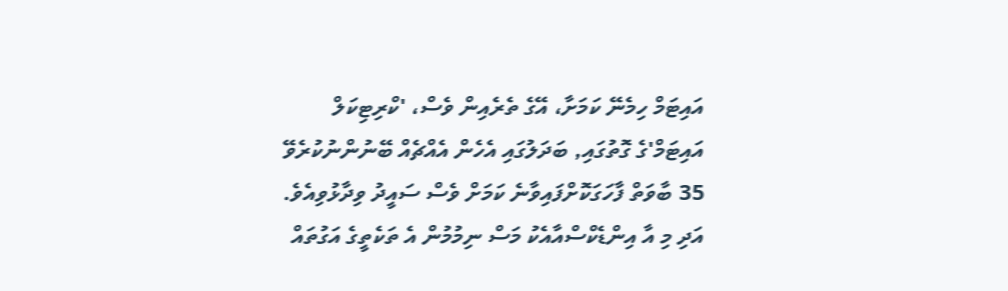އައިޓަމް ހިމެނޭ ކަމަށާ، އޭގެ ތެރެއިން ވެސް، 'ކްރިޓިކަލް އައިޓަމް'ގެ ގޮތުގައި, ބަދަލުގައި އެހެން އެއްޗެއް ބޭނުންނުކުރެވޭ 35 ބާވަތް ފާހަގަކޮށްފައިވާނެ ކަމަށް ވެސް ސައީދު ވިދާޅުވިއެވެ. އަދި މި އާ އިންޑެކްސްއާއެކު މަސް ނިމުމުން އެ ތަކެތީގެ އަގުތައް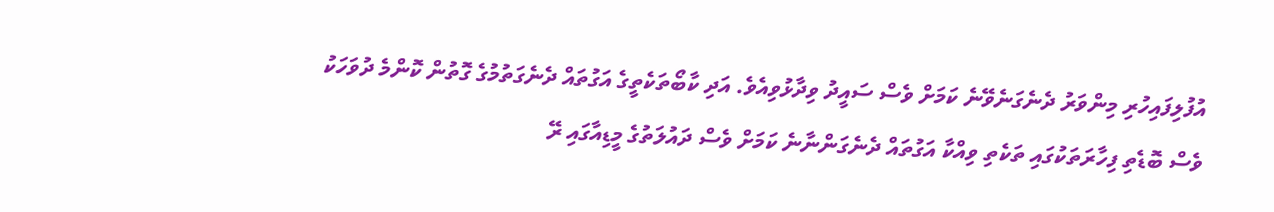އުފުލިފައިހުރި މިންވަރު ދެނެގަނެވޭނެ ކަމަށް ވެސް ސައީދު ވިދާޅުވިއެވެ. އަދި ކާބޯތަކެތީގެ އަގުތައް ދެނެގަތުމުގެ ގޮތުން ކޮންމެ ދުވަހަކު ވެސް ބޮޑެތި ފިހާރަތަކުގައި ތަކެތި ވިއްކާ އަގުތައް ދެނެގަންނާނެ ކަމަށް ވެސް ދައުލަތުގެ މީޑިއާގައި ރޭ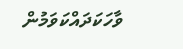ވާހަކަދައްކަވަމުން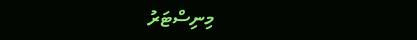މިނިސްޓަރު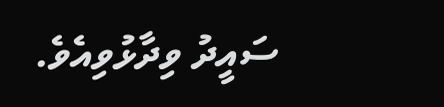ސައީދު ވިދާޅުވިއެވެ.